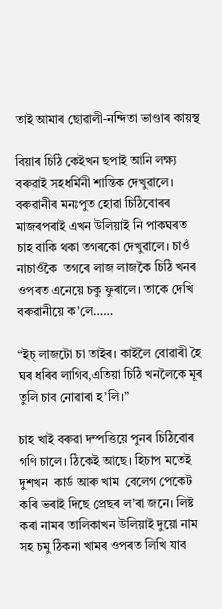তাই আমাৰ ছোৱালী-নন্দিতা ভাণ্ডাৰ কায়স্থ

বিয়াৰ চিঠি কেইখন ছপাই আনি লক্ষ্য বৰুৱাই সহধৰ্মিনী শান্তিক দেখুৱালে। বৰুৱানীৰ মনঃপুত হোৱা চিঠিবোৰৰ মাজৰপৰাই এখন উলিয়াই নি পাকঘৰত চাহ বাকি থকা তগৰকো দেখুৱালে। চাওঁ নাচাওঁকৈ ‌ তগৰে লাজ লাজকৈ চিঠি খনৰ ওপৰত এনেয়ে চকু ফুৰালে। তাকে দেখি বৰুৱানীয়ে ক’লে……

“ইচ্ লাজটো চা তাইৰ। কাইলৈ বোৱাৰী হৈ ঘৰ ধৰিব লাগিব,এতিয়া চিঠি খনলৈকে মূৰ তুলি চাব নোৱাৰা হ’লি।”

চাহ খাই বৰুৱা দম্পত্তিয়ে পুনৰ চিঠিবোৰ গণি চালে। ঠিকেই আছে। হিচাপ মতেই দুশখন  কাৰ্ড আৰু খাম  বেলেগ পেকেট  কৰি ভৰাই দিছে প্ৰেছৰ ল’ৰা জনে। লিষ্ট কৰা নামৰ তালিকাখন উলিয়াই দুয়ো নাম সহ চমু ঠিকনা খামৰ ওপৰত লিখি যাব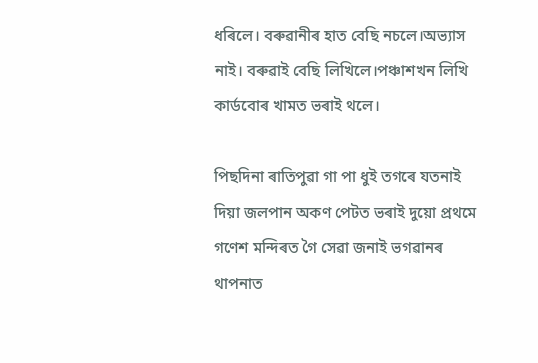ধৰিলে। বৰুৱানীৰ হাত বেছি নচলে।অভ্যাস নাই। বৰুৱাই বেছি লিখিলে।পঞ্চাশখন লিখি কাৰ্ডবোৰ খামত ভৰাই থলে।

পিছদিনা ৰাতিপুৱা গা পা ধুই তগৰে যতনাই দিয়া জলপান অকণ পেটত ভৰাই দুয়ো প্ৰথমে গণেশ মন্দিৰত গৈ সেৱা জনাই ভগৱানৰ থাপনাত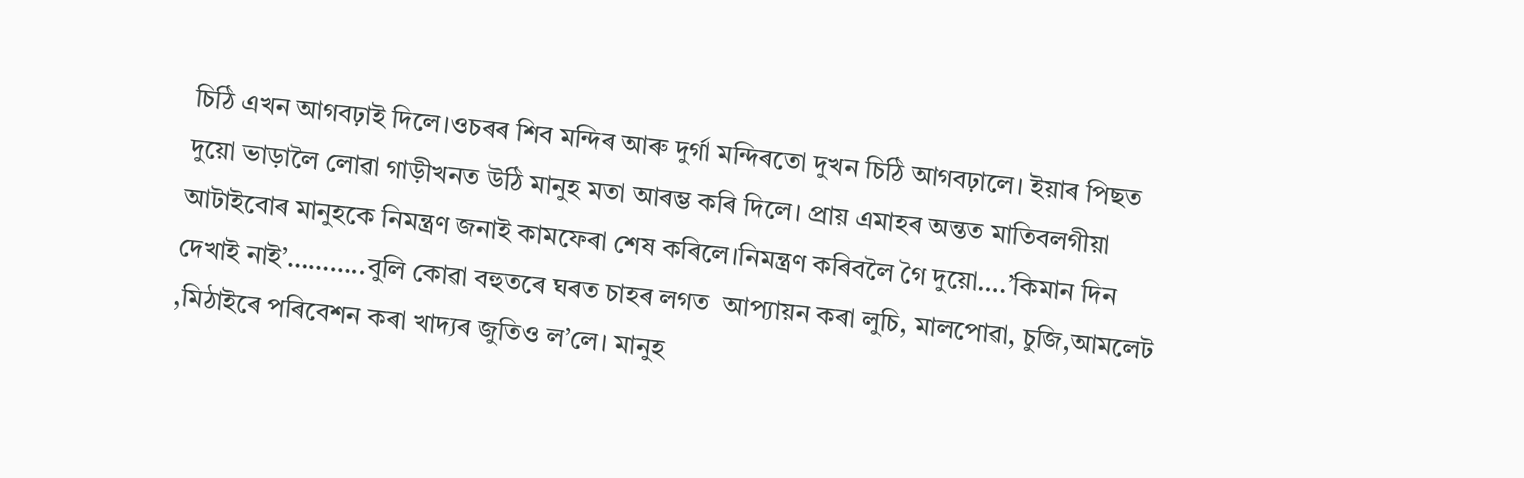চিঠি এখন আগবঢ়াই দিলে।ওচৰৰ শিব মন্দিৰ আৰু দুৰ্গা মন্দিৰতো দুখন চিঠি আগবঢ়ালে। ইয়াৰ পিছত দুয়ো ভাড়ালৈ লোৱা গাড়ীখনত উঠি মানুহ মতা আৰম্ভ কৰি দিলে। প্ৰায় এমাহৰ অন্তত মাতিবলগীয়া আটাইবোৰ মানুহকে নিমন্ত্ৰণ জনাই কামফেৰা শেষ কৰিলে।নিমন্ত্ৰণ কৰিবলৈ গৈ দুয়ো….’কিমান দিন দেখাই নাই’………..বুলি কোৱা বহুতৰে ঘৰত চাহৰ লগত  আপ্যায়ন কৰা লুচি, মালপোৱা, চুজি,আমলেট ,মিঠাইৰে পৰিবেশন কৰা খাদ্যৰ জুতিও ল’লে। মানুহ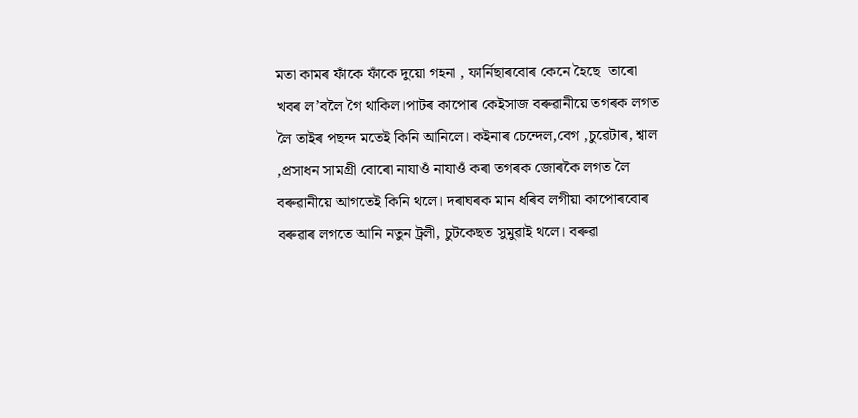মতা কামৰ ফাঁকে ফাঁকে দুয়ো গহনা , ফাৰ্নিছাৰবোৰ কেনে হৈছে  তাৰো খবৰ ল’বলৈ গৈ থাকিল।পাটৰ কাপোৰ কেইসাজ বৰুৱানীয়ে তগৰক লগত লৈ তাইৰ পছন্দ মতেই কিনি আনিলে। কইনাৰ চেন্দেল,বেগ ,চুৱেটাৰ, শ্বাল ,প্ৰসাধন সামগ্ৰী বোৰো নাযাওঁ নাযাওঁ কৰা তগৰক জোৰকৈ লগত লৈ বৰুৱানীয়ে আগতেই কিনি থলে। দৰাঘৰক মান ধৰিব লগীয়া কাপোৰবোৰ বৰুৱাৰ লগতে আনি নতুন ট্ৰলী, চুটকেছত সুমুৱাই থলে। বৰুৱা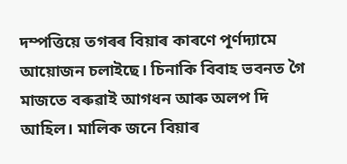দম্পত্তিয়ে তগৰৰ বিয়াৰ কাৰণে পূৰ্ণদ্যামে আয়োজন চলাইছে। চিনাকি বিবাহ ভবনত গৈ মাজতে বৰুৱাই আগধন আৰু অলপ দি আহিল।‌ মালিক জনে বিয়াৰ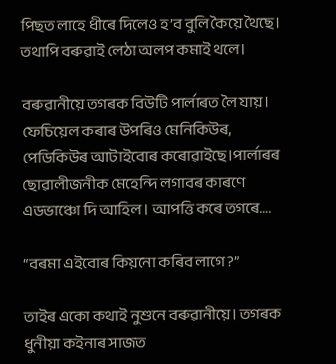পিছত লাহে ধীৰে দিলেও হ’ব বুলি কৈয়ে থৈছে। তথাপি বৰুৱাই লেঠা অলপ কমাই থলে।

বৰুৱানীয়ে তগৰক বিউটি পাৰ্লাৰত লৈ যায়। ফেচিয়েল কৰাৰ উপৰিও মেনিকিউৰ, পেডিকিউৰ আটাইবোৰ কৰোৱাইছে।পাৰ্লাৰৰ ছোৱালীজনীক মেহেন্দি লগাবৰ কাৰণে এডভাঞ্চো দি আহিল । আপত্তি কৰে তগৰে….

“বৰমা এইবোৰ কিয়নো কৰিব লাগে?”

তাইৰ একো কথাই নুশুনে বৰুৱানীয়ে। তগৰক ধুনীয়া কইনাৰ সাজত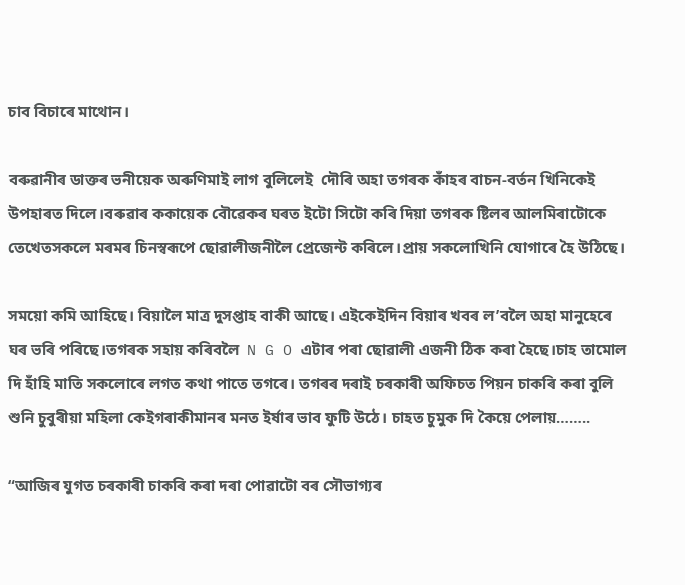চাব বিচাৰে মাথোন।

বৰুৱানীৰ ডাক্তৰ ভনীয়েক অৰুণিমাই লাগ বুলিলেই‌  দৌৰি অহা তগৰক কাঁহৰ বাচন-বৰ্তন খিনিকেই উপহাৰত দিলে।বৰুৱাৰ ককায়েক বৌৱেকৰ ঘৰত ইটো সিটো কৰি দিয়া তগৰক ষ্টিলৰ আলমিৰাটোকে তেখেতসকলে মৰমৰ চিনস্বৰূপে ছোৱালীজনীলৈ প্ৰেজেন্ট কৰিলে।প্ৰায় সকলোখিনি যোগাৰে হৈ উঠিছে।

সময়ো কমি আহিছে। বিয়ালৈ মাত্ৰ দুসপ্তাহ বাকী আছে। এইকেইদিন বিয়াৰ খবৰ ল’বলৈ অহা মানুহেৰে ঘৰ ভৰি পৰিছে।তগৰক সহায় কৰিবলৈ  N G O এটাৰ পৰা ছোৱালী এজনী ঠিক কৰা হৈছে।চাহ তামোল দি হাঁহি মাতি সকলোৰে লগত কথা পাতে তগৰে। তগৰৰ দৰাই চৰকাৰী অফিচত পিয়ন চাকৰি কৰা বুলি শুনি চুবুৰীয়া মহিলা কেইগৰাকীমানৰ মনত ইৰ্ষাৰ ভাব ফুটি উঠে। চাহত চুমুক দি কৈয়ে পেলায়……..

“আজিৰ যুগত চৰকাৰী চাকৰি কৰা দৰা পোৱাটো বৰ সৌভাগ্যৰ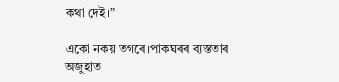কথা দেই।”

একো নকয় তগৰে।পাকঘৰৰ ব্যস্ততাৰ অজুহাত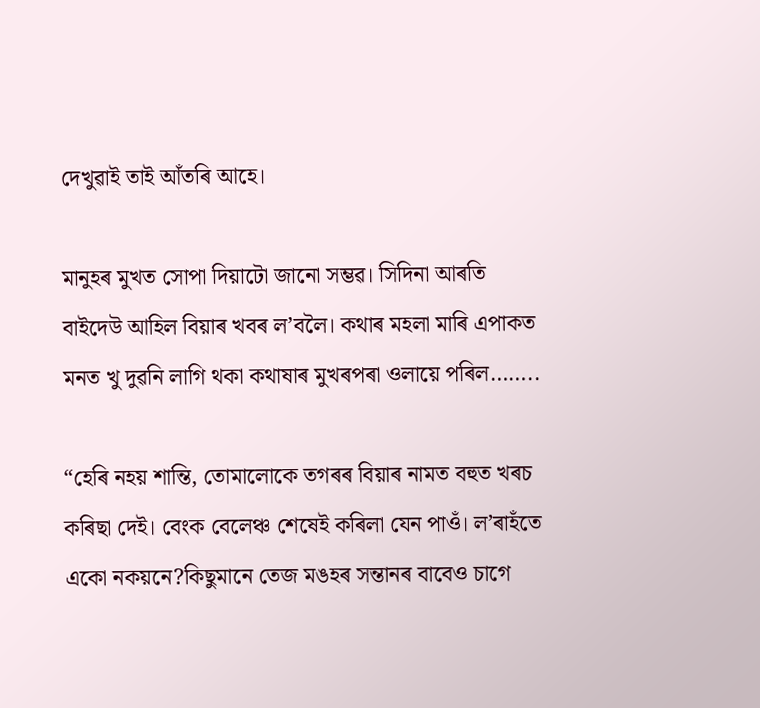দেখুৱাই তাই আঁতৰি আহে।

মানুহৰ মুখত সোপা দিয়াটো জানো সম্ভৱ। সিদিনা আৰতি বাইদেউ আহিল বিয়াৰ খবৰ ল’বলৈ। কথাৰ মহলা মাৰি এপাকত মনত খু দুৱনি লাগি থকা কথাষাৰ মুখৰপৰা ওলায়ে পৰিল……..

“হেৰি নহয় শান্তি, তোমালোকে তগৰৰ বিয়াৰ নামত বহুত খৰচ কৰিছা দেই। বেংক বেলেঞ্চ শেষেই কৰিলা যেন পাওঁ। ল’ৰাহঁতে একো নকয়নে?কিছুমানে তেজ মঙহৰ সন্তানৰ বাবেও চাগে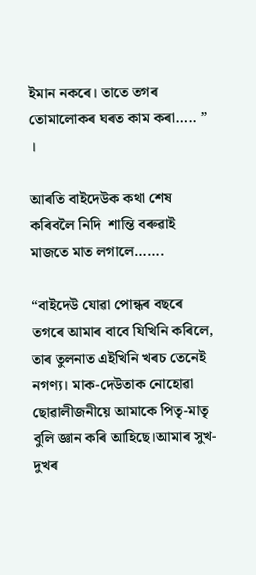ইমান নকৰে। তাতে তগৰ তোমালোকৰ ঘৰত কাম কৰা….. ” ।

আৰতি বাইদেউক কথা শেষ কৰিবলৈ নিদি  শান্তি বৰুৱাই  মাজতে মাত লগালে…….

“বাইদেউ যোৱা পোন্ধৰ বছৰে তগৰে আমাৰ বাবে যিখিনি কৰিলে, তাৰ তুলনাত এইখিনি খৰচ তেনেই নগণ্য। মাক-দেউতাক নোহোৱা ছোৱালীজনীয়ে আমাকে পিতৃ-মাতৃ বুলি জ্ঞান কৰি আহিছে।আমাৰ সুখ-দুখৰ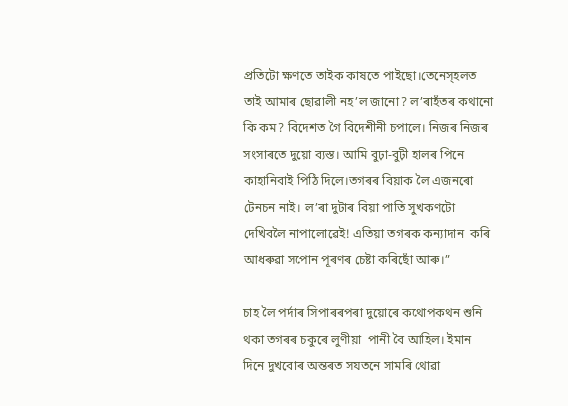প্ৰতিটো ক্ষণতে তাইক কাষতে পাইছো।তেনেস্হলত তাই আমাৰ ছোৱালী নহ’ল জানো? ল’ৰাহঁতৰ কথানো কি কম? বিদেশত গৈ বিদেশীনী চপালে। নিজৰ নিজৰ সংসাৰতে দুয়ো ব্যস্ত। আমি বুঢ়া-বুঢ়ী হালৰ পিনে কাহানিবাই পিঠি দিলে।তগৰৰ বিয়াক লৈ এজনৰো টেনচন নাই। ল’ৰা দুটাৰ বিয়া পাতি সুখকণটো দেখিবলৈ নাপালোৱেই! এতিয়া তগৰক কন্যাদান  কৰি আধৰুৱা সপোন পূৰণৰ চেষ্টা কৰিছোঁ আৰু।”

চাহ লৈ পৰ্দাৰ সিপাৰৰপৰা দুয়োৰে কথোপকথন শুনি থকা তগৰৰ চকুৰে লুণীয়া  পানী বৈ আহিল। ইমান দিনে দুখবোৰ অন্তৰত সযতনে সামৰি থোৱা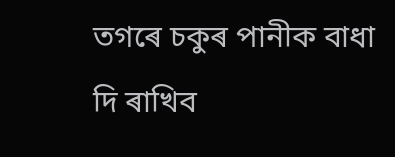তগৰে চকুৰ পানীক বাধা দি ৰাখিব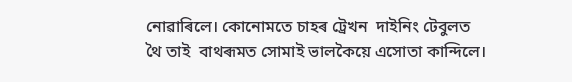নোৱাৰিলে। কোনোমতে চাহৰ ট্ৰেখন  দাইনিং টেবুলত  থৈ তাই  বাথৰূমত সোমাই ভালকৈয়ে এসোতা কান্দিলে।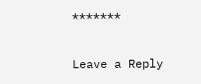*******

Leave a Reply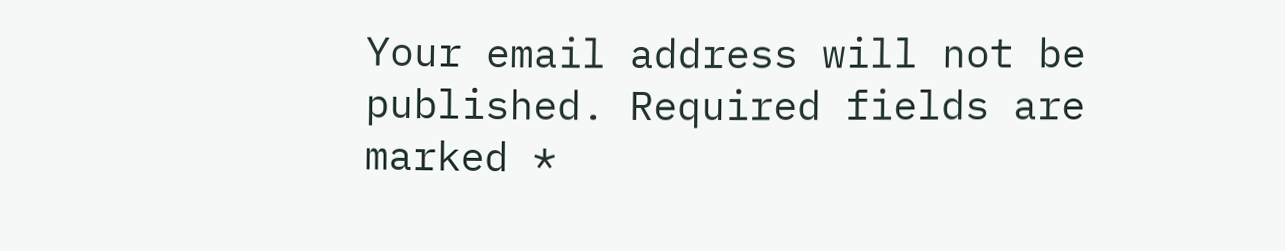Your email address will not be published. Required fields are marked *